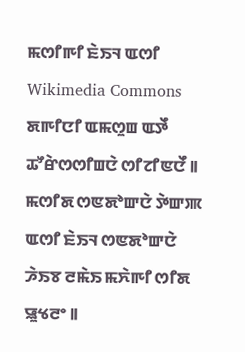ꯃꯁꯤꯒꯤ ꯐꯥꯏꯜ ꯑꯁꯤ Wikimedia Commons ꯗꯒꯤꯅꯤ ꯑꯃꯁꯨꯡ ꯑꯇꯩ ꯊꯧꯔꯥꯁꯁꯤꯡꯅꯥ ꯁꯤꯖꯤꯟꯅꯩ ꯫ ꯃꯁꯤꯗ ꯁꯟꯗꯣꯛꯅꯥ ꯇꯥꯛꯄ ꯑꯁꯤ ꯐꯥꯏꯜ ꯁꯟꯗꯣꯛꯅꯥ ꯍꯥꯏꯕ ꯂꯃꯥꯏ ꯃꯈꯥꯒꯤ ꯁꯤꯗ ꯎꯨꯠꯂꯦ ꯫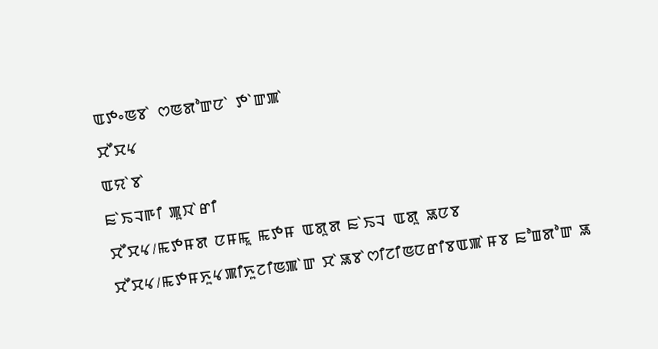ꯑꯇꯦꯟꯕꯥ ꯁꯟꯗꯣꯛꯅꯥ ꯇꯥꯛꯄꯥ
ꯆꯩꯆꯠ
ꯑꯌꯥꯕꯥ
ꯐꯥꯏꯜꯒꯤ ꯄꯨꯋꯥꯔꯤ
ꯆꯩꯆꯠ/ꯃꯇꯝꯗ ꯅꯝꯃꯨ ꯃꯇꯝ ꯑꯗꯨꯗ ꯐꯥꯏꯜ ꯑꯗꯨ ꯎꯅꯕ
ꯆꯩꯆꯠ/ꯃꯇꯝꯈꯨꯠꯄꯤꯈꯨꯖꯤꯟꯄꯥꯛ ꯆꯥꯎꯕꯥꯁꯤꯖꯤꯟꯅꯔꯤꯕꯑꯄꯥꯝꯕ ꯐꯣꯡꯗꯣꯛ ꯎ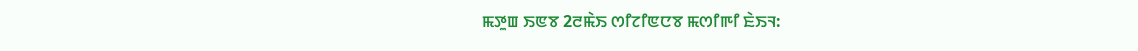ꯃꯇꯨꯡ ꯏꯟꯕ 2ꯂꯃꯥꯏ ꯁꯤꯖꯤꯟꯅꯕ ꯃꯁꯤꯒꯤ ꯐꯥꯏꯜ: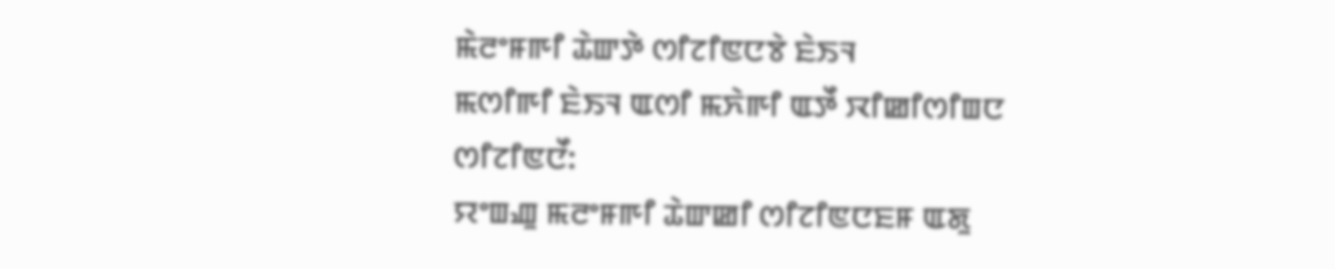ꯃꯥꯂꯦꯝꯒꯤ ꯊꯥꯛꯇꯥ ꯁꯤꯖꯤꯟꯅꯕꯥ ꯐꯥꯏꯜ
ꯃꯁꯤꯒꯤ ꯐꯥꯏꯜ ꯑꯁꯤ ꯃꯈꯥꯒꯤ ꯑꯇꯩ ꯋꯤꯀꯤꯁꯤꯡꯅ ꯁꯤꯖꯤꯟꯅꯩ:
ꯌꯦꯡꯉꯨ ꯃꯂꯦꯝꯒꯤ ꯊꯥꯛꯀꯤ ꯁꯤꯖꯤꯟꯅꯐꯝ ꯑꯗꯨ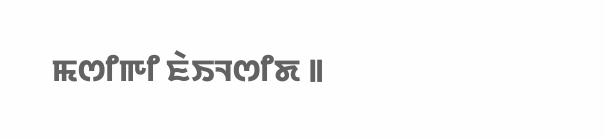ꯃꯁꯤꯒꯤ ꯐꯥꯏꯜꯁꯤꯗ ꯫